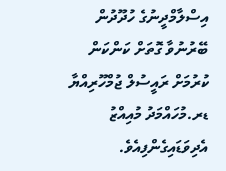އިސްލާމްދީނުގެ ހުދޫދުން ބޭރުނުވާ ގޮތަށް ކަންކަން ކުރުމަށް ރައީސުލް ޖުމްހޫރިއްޔާ ޑރ.މުހައްމަދު މުއިއްޒު އެދިވަޑައިގެންފިއެވެ.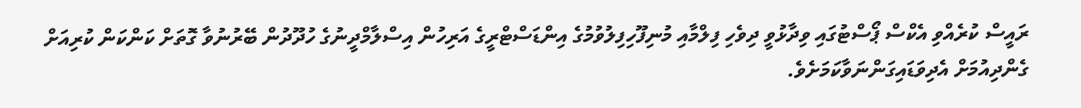ރައީސް ކުރެއްވި އެކްސް ޕޯސްޓުގައި ވިދާޅުވީ ދިވެހި ފިލްމާއި މުނިފޫހިފިލުވުމުގެ އިންޑަސްޓްރީގެ އަރިހުން އިސްލާމްދީނުގެ ހުދޫދުން ބޭރުނުވާ ގޮތަށް ކަންކަން ކުރިއަށް ގެންދިއުމަށް އެދިވަޑައިގަންނަވާކަމަށެވެ.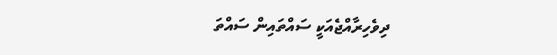ދިވެހިރާއްޖެއަކީ ސައްތައިން ސައްތަ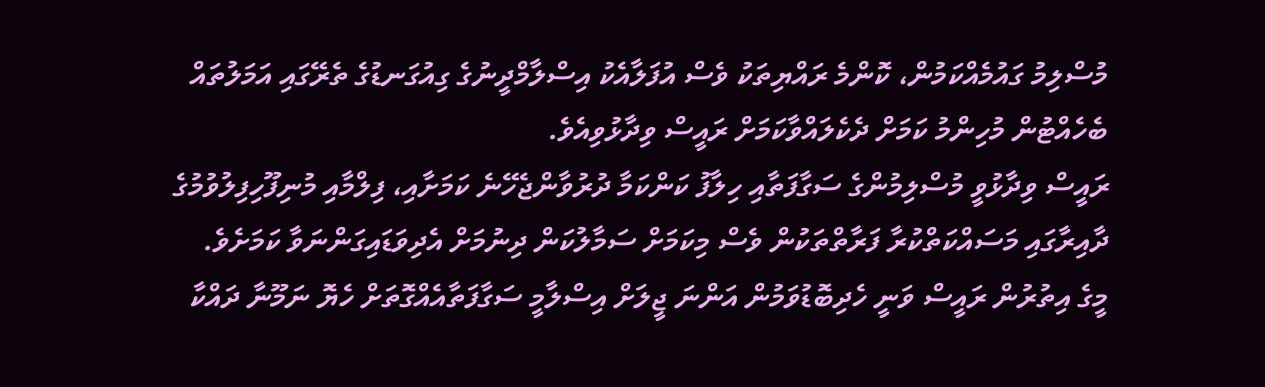މުސްލިމު ގައުމެއްކަމުން، ކޮންމެ ރައްޔިތަކު ވެސް އުފަލާއެކު އިސްލާމްދީނުގެ ގިއުގަނޑުގެ ތެރޭގައި އަމަލުތައް ބެހެއްޓުން މުހިންމު ކަމަށް ދެކެލައްވާކަމަށް ރައީސް ވިދާޅުވިއެވެ.
ރައީސް ވިދާޅުވީ މުސްލިމުންގެ ސަގާފަތާއި ހިލާފު ކަންކަމާ ދުރުވާންޖެހޭނެ ކަމަށާއި، ފިލްމާއި މުނިފޫހިފިލުވުމުގެ ދާއިރާގައި މަސައްކަތްކުރާ ފަރާތްތަކުން ވެސް މިކަމަށް ސަމާލުކަން ދިނުމަށް އެދިވަޑައިގަންނަވާ ކަމަށެވެ.
މީގެ އިތުރުން ރައީސް ވަނީ ހެދިބޮޑުވަމުން އަންނަ ޖީލަށް އިސްލާމީ ސަގާފަތާއެއްގޮތަށް ހެޔޮ ނަމޫނާ ދައްކާ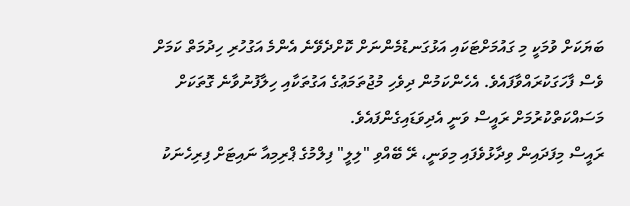ބަޔަކަށް ވުމަކީ މި ގައުމަށްޓަކައި އަޅުގަނޑުމެންނަށް ކޮށްދެވޭނެ އެންމެ އަގުހުރި ހިދުމަތް ކަމަށް ވެސް ފާހަގަކުރައްވާފައެވެ. އެހެންކަމުން ދިވެހި މުޖުތަމަޢުގެ އަގުތަކާއި ހިލާފުނުވާނެ ގޮތަކަށް މަސައްކަތްކުރުމަށް ރައީސް ވަނީ އެދިވަޑައިގެންފައެވެ.
ރައީސް މިފަދައިން ވިދާޅުވެފައި މިވަނީ، ރޭ ބޭއްވި "ލިލީ" ފިލްމުގެ ޕްރިމިއާ ނައިޓަށް ފިރިހެނަކު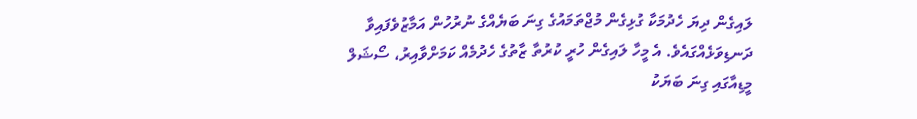ލައިގެން ދިޔަ ހެދުމަކާ ގުޅިގެން މުޖްތަމައުގެ ގިނަ ބަޔެއްގެ ނުރުހުން އަމާޒުވެފައިވާ ދަނޑިވަޅެއްގައެވެ. އެ މީހާ ލައިގެން ހުރީ ކުރުތާ ޒާތުގެ ހެދުމެއް ކަމަށްވާއިރު، ސޯޝަލް މީޑިއާގައި ގިނަ ބަޔަކު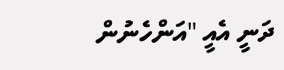ދަނީ އެއީ "އަންހެނުން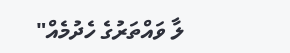ލާ ވައްތަރުގެ ހެދުމެއް"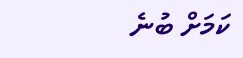ކަމަށް ބުނެ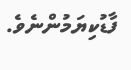ފާޑުކިޔަމުންނެވެ.